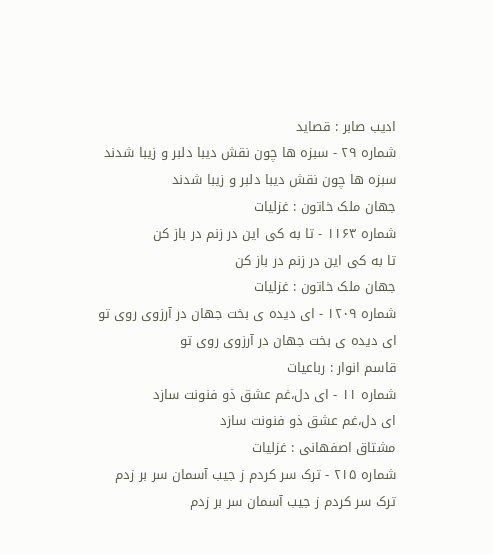ادیب صابر : قصاید
شماره ۲۹ - سبزه ها چون نقش دیبا دلبر و زیبا شدند
سبزه ها چون نقش دیبا دلبر و زیبا شدند
جهان ملک خاتون : غزلیات
شماره ۱۱۶۳ - تا به کی این در زنم در باز کن
تا به کی این در زنم در باز کن
جهان ملک خاتون : غزلیات
شماره ۱۲۰۹ - ای دیده ی بخت جهان در آرزوی روی تو
ای دیده ی بخت جهان در آرزوی روی تو
قاسم انوار : رباعیات
شماره ۱۱ - ای دل،غم عشق ذو فنونت سازد
ای دل،غم عشق ذو فنونت سازد
مشتاق اصفهانی : غزلیات
شماره ۲۱۵ - ترک سر کردم ز جیب آسمان سر بر زدم
ترک سر کردم ز جیب آسمان سر بر زدم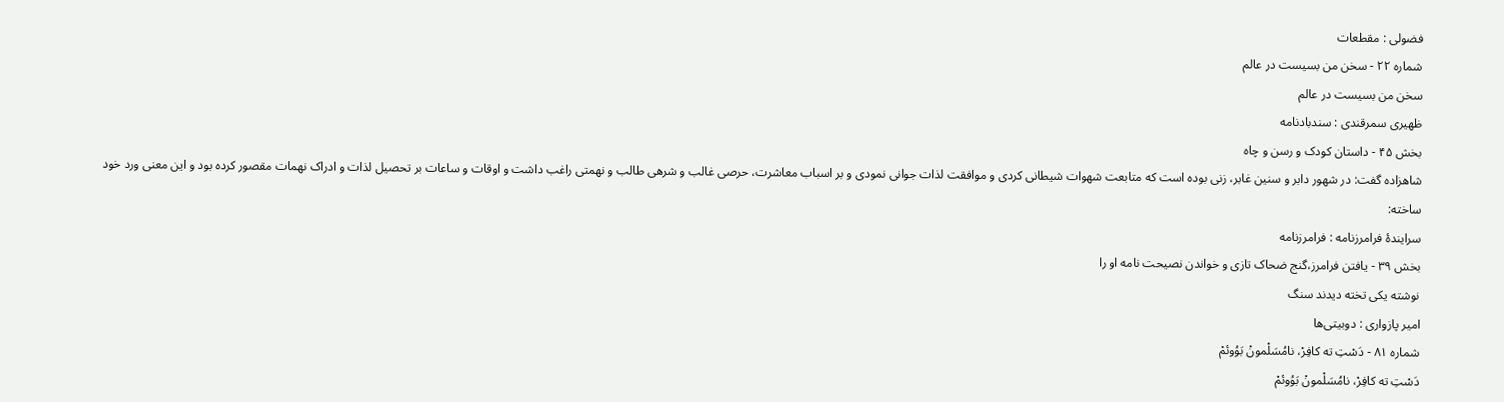فضولی : مقطعات
شماره ۲۲ - سخن من بسیست در عالم
سخن من بسیست در عالم
ظهیری سمرقندی : سندبادنامه
بخش ۴۵ - داستان کودک و رسن و چاه
شاهزاده گفت: در شهور دابر و سنین غابر، زنی بوده است که متابعت شهوات شیطانی کردی و موافقت لذات جوانی نمودی و بر اسباب معاشرت، حرصی غالب و شرهی طالب و نهمتی راغب داشت و اوقات و ساعات بر تحصیل لذات و ادراک نهمات مقصور کرده بود و این معنی ورد خود ساخته:
سرایندهٔ فرامرزنامه : فرامرزنامه
بخش ۳۹ - یافتن فرامرز،گنج ضحاک تازی و خواندن نصیحت نامه او را
نوشته یکی تخته دیدند سنگ
امیر پازواری : دوبیتی‌ها
شماره ۸۱ - دَسْتِ ته کافِرْ، نامُسَلْمونْ بَوُوئمْ
دَسْتِ ته کافِرْ، نامُسَلْمونْ بَوُوئمْ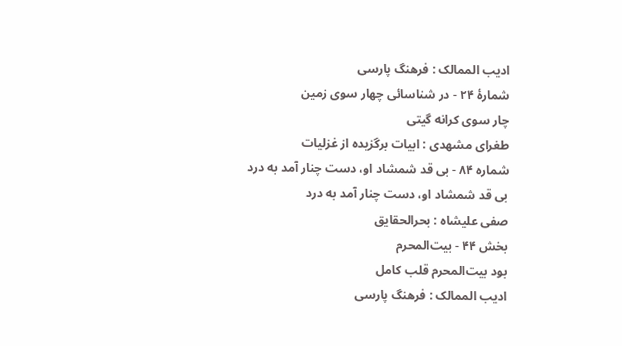ادیب الممالک : فرهنگ پارسی
شمارهٔ ۲۴ - در شناسائی چهار سوی زمین
چار سوی کرانه گیتی
طغرای مشهدی : ابیات برگزیده از غزلیات
شماره ۸۴ - بی قد شمشاد او، دست چنار آمد به درد
بی قد شمشاد او، دست چنار آمد به درد
صفی علیشاه : بحرالحقایق
بخش ۴۴ - بیت‌المحرم
بود بیت‌المحرم قلب کامل
ادیب الممالک : فرهنگ پارسی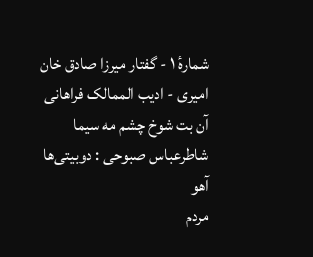شمارهٔ ۱ - گفتار میرزا صادق خان امیری - ادیب الممالک فراهانی
آن بت شوخ چشم مه سیما
شاطرعباس صبوحی : دوبیتی‌ها
آهو
مردم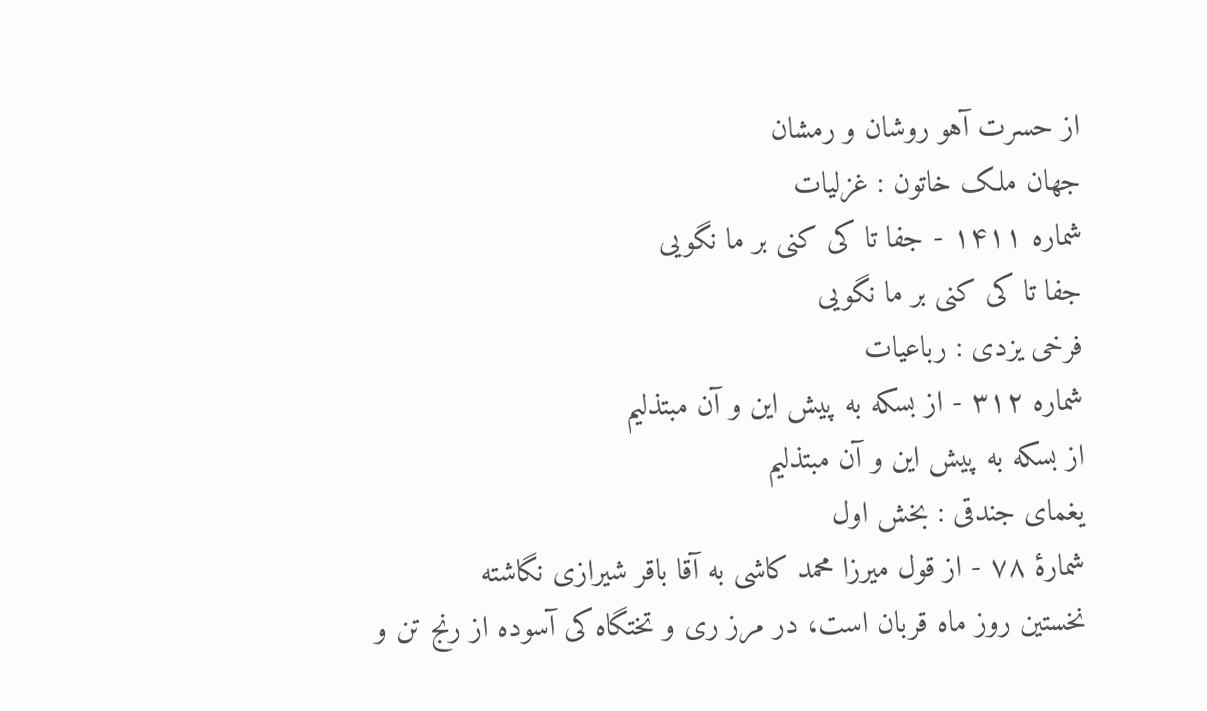از حسرت آهو روشان و رمشان
جهان ملک خاتون : غزلیات
شماره ۱۴۱۱ - جفا تا کی کنی بر ما نگویی
جفا تا کی کنی بر ما نگویی
فرخی یزدی : رباعیات
شماره ۳۱۲ - از بسکه به پیش این و آن مبتذلیم
از بسکه به پیش این و آن مبتذلیم
یغمای جندقی : بخش اول
شمارهٔ ۷۸ - از قول میرزا محمد کاشی به آقا باقر شیرازی نگاشته
نخستین روز ماه قربان است، در مرز ری و تختگاه کی آسوده از رنج تن و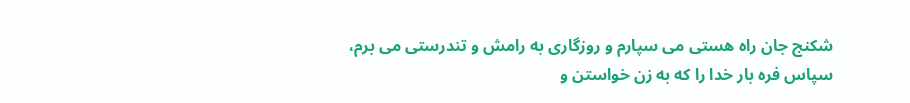شکنج جان راه هستی می سپارم و روزگاری به رامش و تندرستی می برم، سپاس فره بار خدا را که به زن خواستن و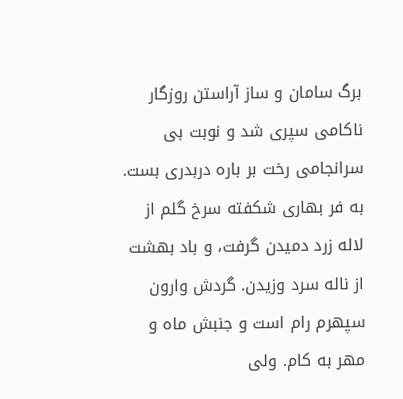برگ سامان و ساز آراستن روزگار ناکامی سپری شد و نوبت بی سرانجامی رخت بر باره دربدری بست. به فر بهاری شکفته سرخ گلم از لاله زرد دمیدن گرفت، و باد بهشت از ناله سرد وزیدن. گردش وارون سپهرم رام است و جنبش ماه و مهر به کام. ولی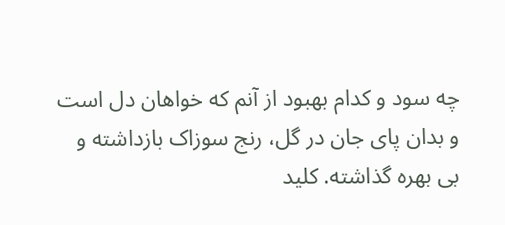چه سود و کدام بهبود از آنم که خواهان دل است و بدان پای جان در گل، رنج سوزاک بازداشته و بی بهره گذاشته. کلید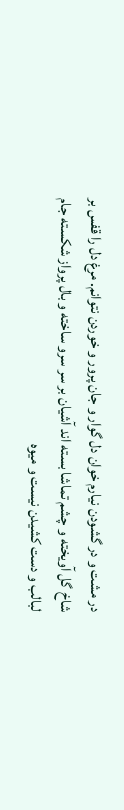در مشت و در گشودن نیارم خوان دل گوار و جان پرور و خوردن نتوانم. مرغ دل را قفس بر شاخ گل آویخته و چشم تماشا بسته اند آشیان بر سر سرو ساخته و بال پرواز شکسته جام لبالب و دست کشیدن نیست و میوه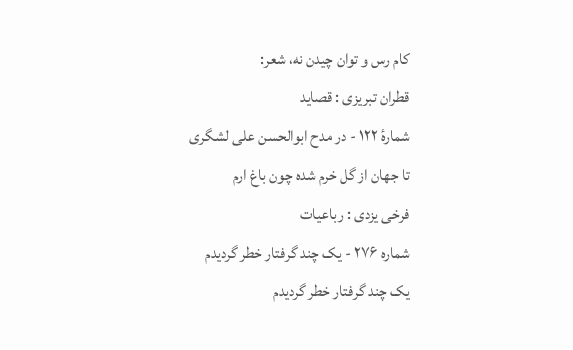کام رس و توان چیدن نه، شعر:
قطران تبریزی : قصاید
شمارهٔ ۱۲۲ - در مدح ابوالحسن علی لشگری
تا جهان از گل خرم شده چون باغ ارم
فرخی یزدی : رباعیات
شماره ۲۷۶ - یک چند گرفتار خطر گردیدم
یک چند گرفتار خطر گردیدم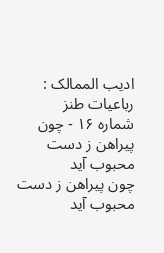ادیب الممالک : رباعیات طنز
شماره ۱۶ - چون پیراهن ز دست محبوب آید
چون پیراهن ز دست محبوب آید